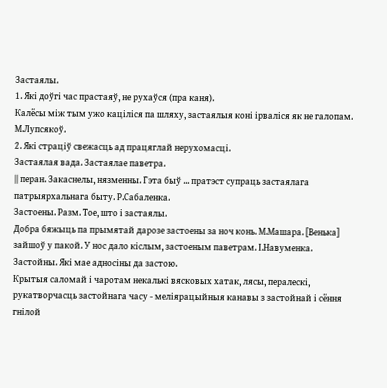Застаялы.
1. Які доўгі час прастаяў, не рухаўся (пра каня).
Калёсы між тым ужо каціліся па шляху, застаялыя коні ірваліся як не галопам. М.Лупсякоў.
2. Які страціў свежасць ад працяглай нерухомасці.
Застаялая вада. Застаялае паветра.
|| перан. Закаснелы, нязменны. Гэта быў ... пратэст супраць застаялага патрыярхальнага быту. Р.Сабаленка.
Застоены. Разм. Тое, што і застаялы.
Добра бяжыць па прымятай дарозе застоены за ноч конь. М.Машара. [Венька] зайшоў у пакой. У нос дало кіслым, застоеным паветрам. І.Навуменка.
Застойны. Які мае адносіны да застою.
Крытыя саломай і чаротам некалькі вясковых хатак, лясы, пералескі, рукатворчасць застойнага часу - меліярацыйныя канавы з застойнай і сёння гнілой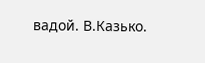вадой. В.Казько.